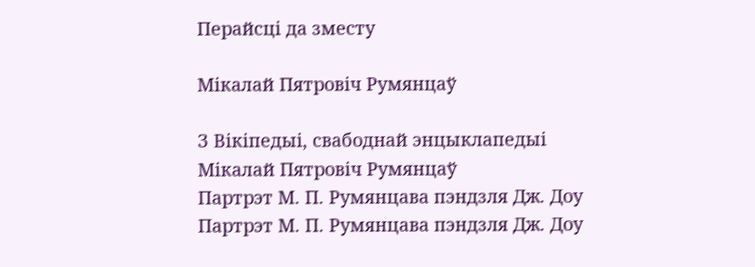Перайсці да зместу

Мікалай Пятровіч Румянцаў

З Вікіпедыі, свабоднай энцыклапедыі
Мікалай Пятровіч Румянцаў
Партрэт М. П. Румянцава пэндзля Дж. Доу
Партрэт М. П. Румянцава пэндзля Дж. Доу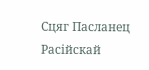Сцяг Пасланец Расійскай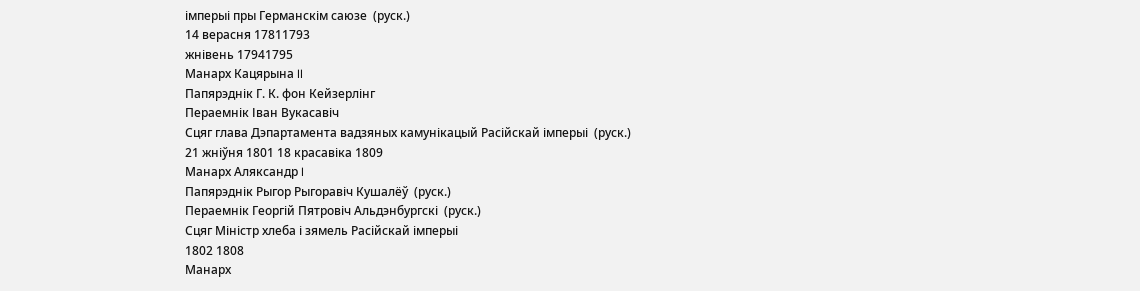імперыі пры Германскім саюзе  (руск.)
14 верасня 17811793
жнівень 17941795
Манарх Кацярына II
Папярэднік Г. К. фон Кейзерлінг
Пераемнік Іван Вукасавіч
Сцяг глава Дэпартамента вадзяных камунікацый Расійскай імперыі  (руск.)
21 жніўня 1801 18 красавіка 1809
Манарх Аляксандр I
Папярэднік Рыгор Рыгоравіч Кушалёў  (руск.)
Пераемнік Георгій Пятровіч Альдэнбургскі  (руск.)
Сцяг Міністр хлеба і зямель Расійскай імперыі
1802 1808
Манарх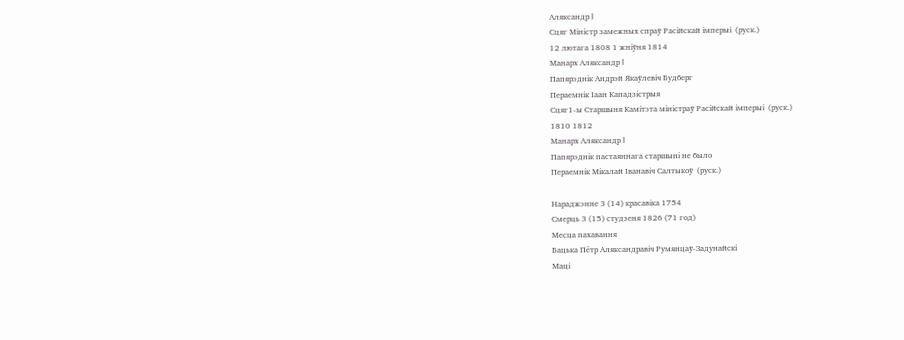Аляксандр I
Сцяг Міністр замежных спраў Расійскай імперыі  (руск.)
12 лютага 1808 1 жніўня 1814
Манарх Аляксандр I
Папярэднік Андрэй Якаўлевіч Будберг
Пераемнік Іаан Кападзістрыя
Сцяг1-ы Старшыня Камітэта міністраў Расійскай імперыі  (руск.)
1810 1812
Манарх Аляксандр I
Папярэднік пастаяннага старшыні не было
Пераемнік Мікалай Іванавіч Салтыкоў  (руск.)

Нараджэнне 3 (14) красавіка 1754
Смерць 3 (15) студзеня 1826 (71 год)
Месца пахавання
Бацька Пётр Аляксандравіч Румянцаў-Задунайскі
Маці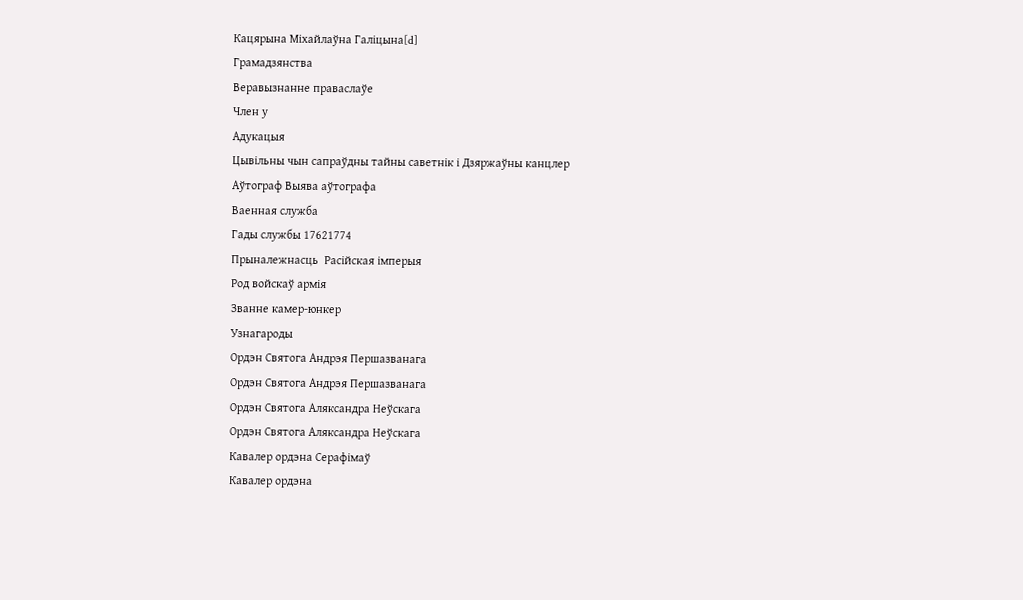Кацярына Міхайлаўна Галіцына[d]
Грамадзянства
Веравызнанне праваслаўе
Член у
Адукацыя
Цывільны чын сапраўдны тайны саветнік і Дзяржаўны канцлер
Аўтограф Выява аўтографа
Ваенная служба
Гады службы 17621774
Прыналежнасць  Расійская імперыя
Род войскаў армія
Званне камер-юнкер
Узнагароды
Ордэн Святога Андрэя Першазванага
Ордэн Святога Андрэя Першазванага
Ордэн Святога Аляксандра Неўскага
Ордэн Святога Аляксандра Неўскага
Кавалер ордэна Серафімаў
Кавалер ордэна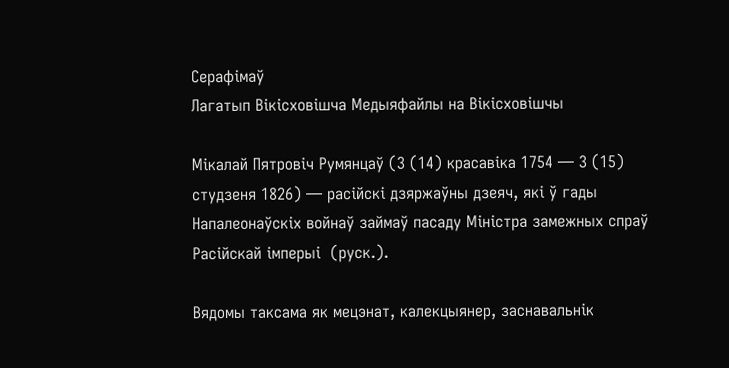Серафімаў
Лагатып Вікісховішча Медыяфайлы на Вікісховішчы

Мікалай Пятровіч Румянцаў (3 (14) красавіка 1754 — 3 (15) студзеня 1826) — расійскі дзяржаўны дзеяч, які ў гады Напалеонаўскіх войнаў займаў пасаду Міністра замежных спраў Расійскай імперыі  (руск.).

Вядомы таксама як мецэнат, калекцыянер, заснавальнік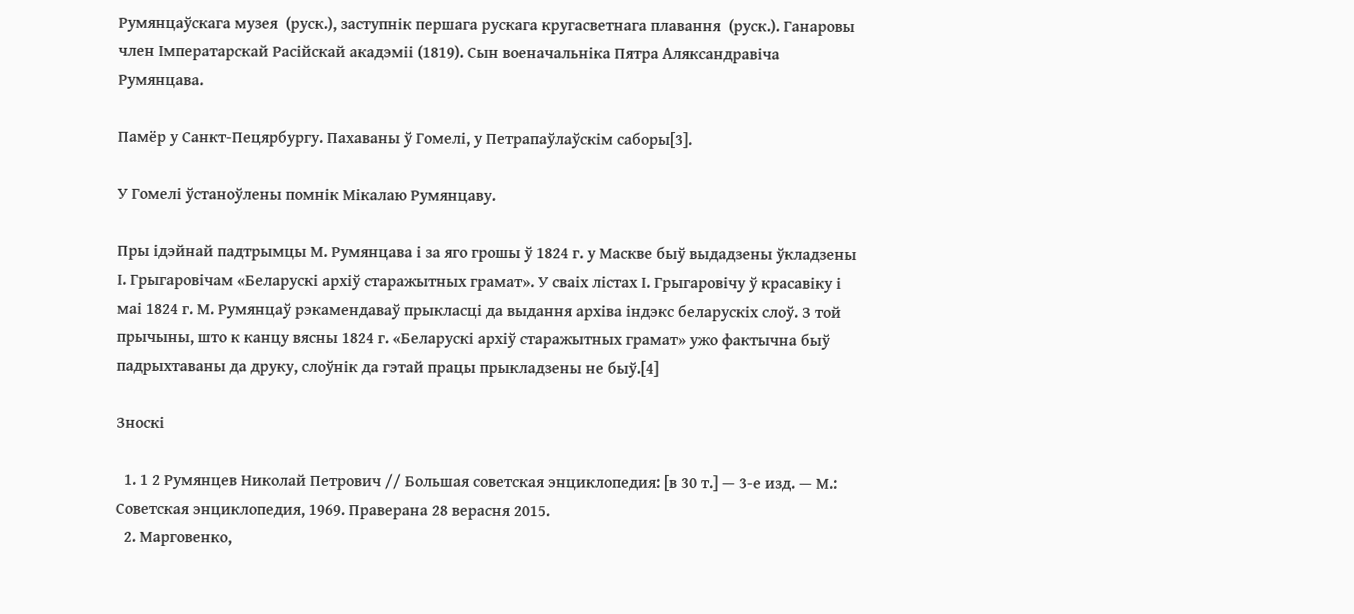Румянцаўскага музея  (руск.), заступнік першага рускага кругасветнага плавання  (руск.). Ганаровы член Імператарскай Расійскай акадэміі (1819). Сын военачальніка Пятра Аляксандравіча Румянцава.

Памёр у Санкт-Пецярбургу. Пахаваны ў Гомелі, у Петрапаўлаўскім саборы[3].

У Гомелі ўстаноўлены помнік Мікалаю Румянцаву.

Пры ідэйнай падтрымцы М. Румянцава і за яго грошы ў 1824 г. у Маскве быў выдадзены ўкладзены І. Грыгаровічам «Беларускі архіў старажытных грамат». У сваіх лістах І. Грыгаровічу ў красавіку і маі 1824 г. М. Румянцаў рэкамендаваў прыкласці да выдання архіва індэкс беларускіх слоў. З той прычыны, што к канцу вясны 1824 г. «Беларускі архіў старажытных грамат» ужо фактычна быў падрыхтаваны да друку, слоўнік да гэтай працы прыкладзены не быў.[4]

Зноскі

  1. 1 2 Румянцев Николай Петрович // Большая советская энциклопедия: [в 30 т.] — 3-е изд. — М.: Советская энциклопедия, 1969. Праверана 28 верасня 2015.
  2. Марговенко,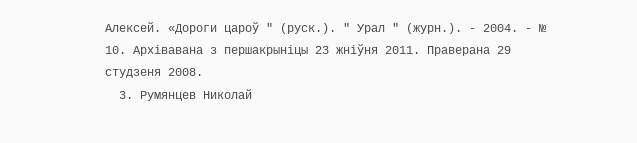Алексей. «Дороги цароў " (руск.). " Урал " (журн.). - 2004. - № 10. Архівавана з першакрыніцы 23 жніўня 2011. Праверана 29 студзеня 2008.
  3. Румянцев Николай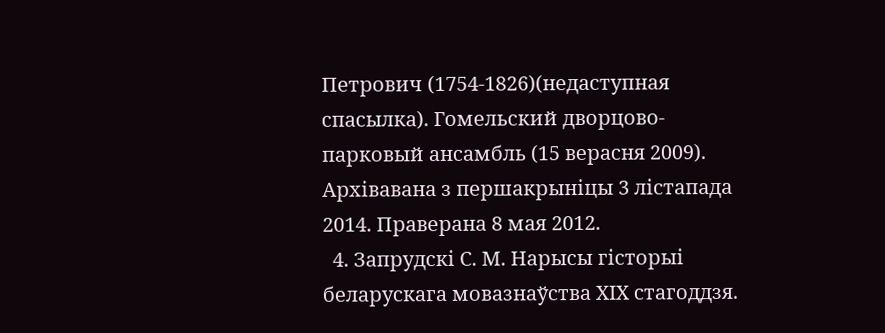Петрович (1754-1826)(недаступная спасылка). Гомельский дворцово-парковый ансамбль (15 верасня 2009). Архівавана з першакрыніцы 3 лістапада 2014. Праверана 8 мая 2012.
  4. Запрудскі С. М. Нарысы гісторыі беларускага мовазнаўства ХІХ стагоддзя.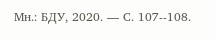Мн.: БДУ, 2020. — С. 107--108.